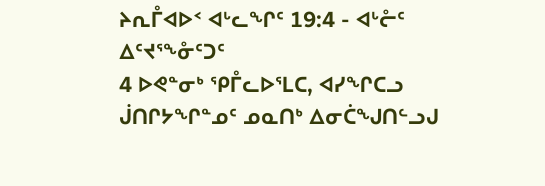ᔨᕆᒤᐊᐅᑉ ᐊᒡᓚᖏᑦ 19:4 - ᐊᒡᓔᑦ ᐃᑦᔪᕐᖕᓁᑦᑐᑦ
4 ᐅᕙᓐᓂᒃ ᕿᒤᓚᐅᕐᒪᑕ, ᐊᓯᖏᑕᓗ ᒎᑎᒋᔭᖏᓐᓄᑦ ᓄᓇᑎᒃ ᐃᓂᑖᖑᑎᓪᓗᒍ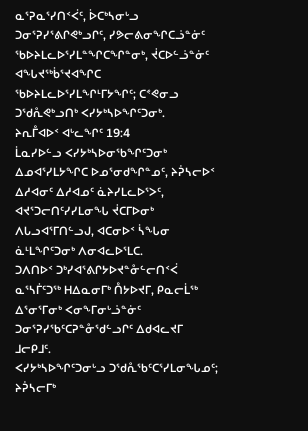ᓇᕐᕈᓇᕐᓯᑎᑉᐹᑦ, ᐆᑕᒃᓴᓂᒡᓗ ᑐᓂᕐᕈᓯᕐᕕᒋᕙᒃᓗᒋᑦ, ᓯᕗᓕᕕᓂᖏᑕᓘᓐᓃᑦ ᖃᐅᔨᒪᓚᐅᕐᓯᒪᓐᖏᑕᖏᓐᓂᒃ, ᔫᑕᐅᓪᓘᓐᓃᑦ ᐊᖓᔪᖅᑳᕐᔪᐊᖏᑕ ᖃᐅᔨᒪᓚᐅᕐᓯᒪᖏᒻᒥᔭᖏᑦ; ᑕᕝᕙᓂᓗ ᑐᖁᕅᕙᒃᓗᑎᒃ ᐸᓯᔭᒃᓴᐅᖏᑦᑐᓂᒃ.
ᔨᕆᒤᐊᐅᑉ ᐊᒡᓚᖏᑦ 19:4
ᒫᓇᓯᐅᓪᓗ ᐸᓯᔭᒃᓴᐅᓂᖃᖏᑦᑐᓂᒃ ᐃᓄᐊᕐᓯᒪᔭᖏᑕ ᐅᓄᕐᓂᑯᖏᓐᓄᑦ, ᔨᕉᓴᓕᐅᑉ ᐃᓱᐊᓂᑦ ᐃᓱᐊᓄᑦ ᓈᔨᓯᒪᓚᐅᕐᐳᑦ, ᐊᔪᕐᑐᓕᑎᑦᓯᓯᒪᓂᖓ ᔫᑕᒥᐅᓂᒃ ᐱᒐᓗᐊᕐᒥᑎᓪᓗᒍ, ᐊᑕᓂᐅᑉ ᓵᖓᓂ ᓈᒻᒪᖏᑦᑐᓂᒃ ᐱᓂᐊᓚᐅᕐᒪᑕ.
ᑐᐱᑎᐅᑉ ᑐᒃᓯᐊᕐᕕᒋᔭᐅᔪᓐᓁᓪᓕᑎᑉᐹ ᓇᕐᓴᒦᑦᑐᖅ ᕼᐃᓇᓂᒥᒃ ᑍᔭᐅᔪᒥ, ᑭᓇᓕᒫᖅ ᐃᕐᓂᕐᒥᓂᒃ ᐸᓂᖕᒥᓂᒡᓘᓐᓃᑦ ᑐᓂᕐᕈᓯᖃᑦᑕᕈᓐᓁᖁᓪᓗᒋᑦ ᐃᑯᐊᓚᔪᒥ ᒧᓕᑭᒧᑦ.
ᐸᓯᔭᒃᓴᐅᖏᑦᑐᓂᒡᓗ ᑐᖁᕅᖃᑦᑕᕐᓯᒪᓂᖓᓄᑦ; ᔨᕉᓴᓕᒥᒃ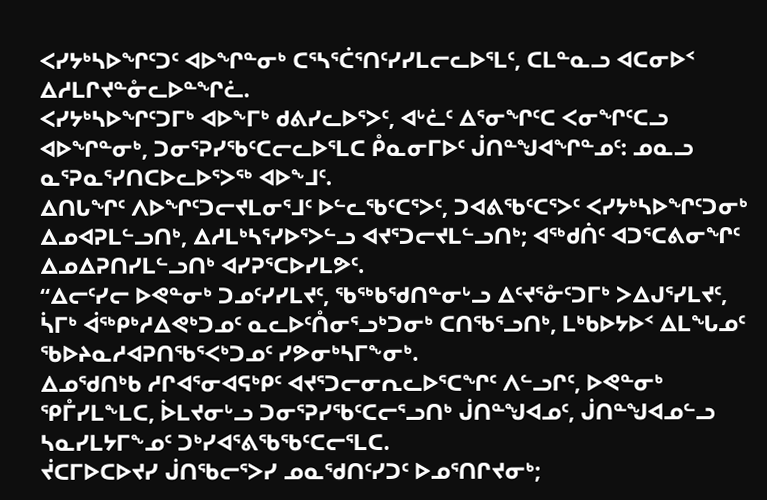ᐸᓯᔭᒃᓴᐅᖏᑦᑐᑦ ᐊᐅᖏᓐᓂᒃ ᑕᕐᓴᕐᑖᕐᑎᑦᓯᓯᒪᓕᓚᐅᕐᒪᑦ, ᑕᒪᓐᓇᓗ ᐊᑕᓂᐅᑉ ᐃᓱᒪᒋᔪᓐᓁᓚᐅᓐᖏᓛ.
ᐸᓯᔭᒃᓴᐅᖏᑦᑐᒥᒃ ᐊᐅᖕᒥᒃ ᑯᕕᓯᓚᐅᕐᐳᑦ, ᐊᒡᓛᑦ ᐃᕐᓂᖏᑦᑕ ᐸᓂᖏᑦᑕᓗ ᐊᐅᖏᓐᓂᒃ, ᑐᓂᕐᕈᓯᖃᑦᑕᓕᓚᐅᕐᒪᑕ ᑬᓇᓂᒥᐅᑦ ᒎᑎᓐᖑᐊᖏᓐᓄᑦ: ᓄᓇᓗ ᓇᕐᕈᓇᕐᓯᑎᑕᐅᓚᐅᕐᐳᖅ ᐊᐅᖕᒧᑦ.
ᐃᑎᒐᖏᑦ ᐱᐅᖏᑦᑐᓕᔪᒪᓂᕐᒧᑦ ᐅᓪᓚᖃᑦᑕᕐᐳᑦ, ᑐᐊᕕᖃᑦᑕᕐᐳᑦ ᐸᓯᔭᒃᓴᐅᖏᑦᑐᓂᒃ ᐃᓄᐊᕈᒪᓪᓗᑎᒃ, ᐃᓱᒪᒃᓴᕐᓯᐅᕐᐳᓪᓗ ᐊᔪᕐᑐᓕᔪᒪᓪᓗᑎᒃ; ᐊᖅᑯᑏᑦ ᐊᑐᕐᑕᕕᓂᖏᑦ ᐃᓄᐃᕈᑎᓯᒪᓪᓗᑎᒃ ᐊᓯᕈᕐᑕᐅᓯᒪᕗᑦ.
“ᐃᓕᑦᓯᓕ ᐅᕙᓐᓂᒃ ᑐᓄᑦᓯᓯᒪᔪᑦ, ᖃᖅᑲᖁᑎᓐᓂᒡᓗ ᐃᑦᔪᕐᓁᑦᑐᒥᒃ ᐳᐃᒍᕐᓯᒪᔪᑦ, ᓵᒥᒃ ᐋᖅᑭᒃᓱᐃᕙᒃᑐᓄᑦ ᓇᓚᐅᑦᑍᓂᕐᓗᒃᑐᓂᒃ ᑕᑎᖃᕐᓗᑎᒃ, ᒪᒃᑲᐅᔭᐅᑉ ᐃᒪᖓᓄᑦ ᖃᐅᔨᓇᓱᐊᕈᑎᖃᕐᐸᒃᑐᓄᑦ ᓯᕗᓂᒃᓴᒥᖕᓂᒃ.
ᐃᓄᖁᑎᒃᑲ ᓱᒋᐊᕐᓂᐊᕋᒃᑭᑦ ᐊᔪᕐᑐᓕᓂᕆᓚᐅᕐᑕᖏᑦ ᐱᓪᓗᒋᑦ, ᐅᕙᓐᓂᒃ ᕿᒤᓯᒪᖕᒪᑕ, ᐆᒪᔪᓂᒡᓗ ᑐᓂᕐᕈᓯᖃᑦᑕᓕᕐᓗᑎᒃ ᒎᑎᓐᖑᐊᓄᑦ, ᒎᑎᓐᖑᐊᓄᓪᓗ ᓴᓇᓯᒪᔭᒥᖕᓄᑦ ᑐᒃᓯᐊᕐᕕᖃᖃᑦᑕᓕᕐᒪᑕ.
ᔫᑕᒥᐅᑕᐅᔪᓯ ᒎᑎᖃᓕᕐᐳᓯ ᓄᓇᖁᑎᑦᓯᑐᑦ ᐅᓄᕐᑎᒋᔪᓂᒃ;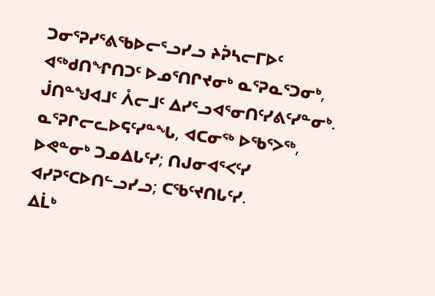ᑐᓂᕐᕈᓯᕐᕕᖃᐅᓕᕐᓗᓯᓗ ᔨᕉᓴᓕᒥᐅᑦ ᐊᖅᑯᑎᖏᑎᑐᑦ ᐅᓄᕐᑎᒋᔪᓂᒃ ᓇᕐᕈᓇᕐᑐᓂᒃ, ᒎᑎᓐᖑᐊᒧᑦ ᐰᓕᒧᑦ ᐃᓯᕐᓗᐊᕐᓂᑎᑦᓯᕕᑦᓯᓐᓂᒃ.
ᓇᕐᕈᒋᓕᓚᐅᕋᑦᓯᓐᖓ, ᐊᑕᓂᖅ ᐅᖃᕐᐳᖅ, ᐅᕙᓐᓂᒃ ᑐᓄᐃᒐᑦᓯ; ᑎᒍᓂᐊᕐᐸᑦᓯ ᐊᓯᕈᕐᑕᐅᑎᓪᓗᓯᓗ; ᑕᖃᑦᔪᑎᒐᑦᓯ.
ᐃᒫᒃ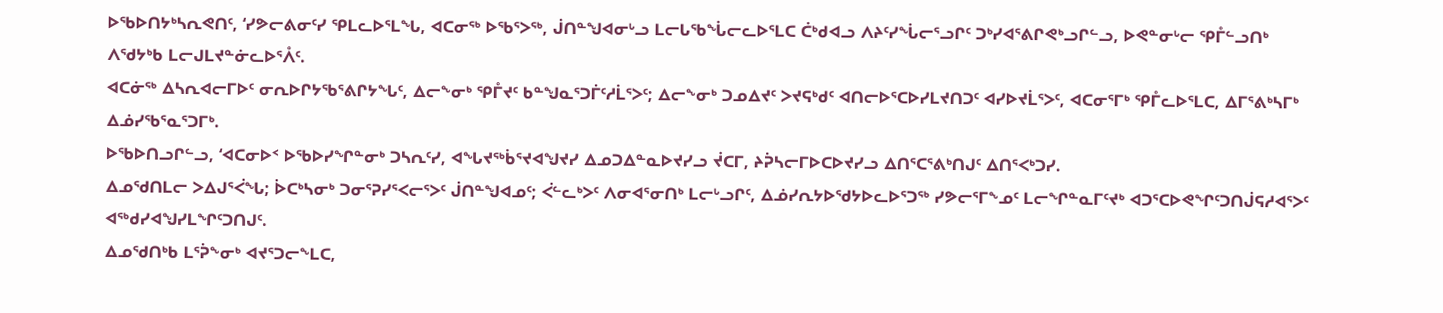ᐅᖃᐅᑎᔭᒃᓴᕆᕙᑎᑦ, ‘ᓯᕗᓕᕕᓂᑦᓯ ᕿᒪᓚᐅᕐᒪᖓ, ᐊᑕᓂᖅ ᐅᖃᕐᐳᖅ, ᒎᑎᓐᖑᐊᓂᒡᓗ ᒪᓕᒐᖃᖔᓕᓚᐅᕐᒪᑕ ᑖᒃᑯᐊᓗ ᐱᔨᑦᓯᖔᓕᕐᓗᒋᑦ ᑐᒃᓯᐊᕐᕕᒋᕙᒃᓗᒋᓪᓗ, ᐅᕙᓐᓂᒡᓕ ᕿᒤᓪᓗᑎᒃ ᐱᖁᔭᒃᑲ ᒪᓕᒍᒪᔪᓐᓃᓚᐅᕐᐰᑦ.
ᐊᑕᓃᖅ ᐃᓴᕆᐊᓕᒥᐅᑦ ᓂᕆᐅᒋᔭᖃᕐᕕᒋᔭᖓᑦ, ᐃᓕᖕᓂᒃ ᕿᒤᔪᑦ ᑲᓐᖑᓇᕐᑐᒦᑦᓱᒫᕐᐳᑦ; ᐃᓕᖕᓂᒃ ᑐᓄᐃᔪᑦ ᐳᔪᕋᒃᑯᑦ ᐊᑎᓕᐅᕐᑕᐅᓯᒪᔪᑎᑐᑦ ᐊᓯᐅᔪᒫᕐᐳᑦ, ᐊᑕᓂᕐᒥᒃ ᕿᒤᓚᐅᕐᒪᑕ, ᐃᒥᕐᕕᒃᓴᒥᒃ ᐃᓅᓯᖃᕐᓇᕐᑐᒥᒃ.
ᐅᖃᐅᑎᓗᒋᓪᓗ, ‘ᐊᑕᓂᐅᑉ ᐅᖃᐅᓯᖏᓐᓂᒃ ᑐᓴᕆᑦᓯ, ᐊᖓᔪᖅᑳᕐᔪᐊᖑᔪᓯ ᐃᓄᑐᐃᓐᓇᐅᔪᓯᓗ ᔫᑕᒥ, ᔨᕉᓴᓕᒥᐅᑕᐅᔪᓯᓗ ᐃᑎᕐᑕᕐᕕᒃᑎᒍᑦ ᐃᑎᕐᐸᒃᑐᓯ.
ᐃᓄᖁᑎᒪᓕ ᐳᐃᒍᕐᐹᖓ; ᐆᑕᒃᓴᓂᒃ ᑐᓂᕐᕈᓯᕐᐸᓕᕐᐳᑦ ᒎᑎᓐᖑᐊᓄᑦ; ᐹᓪᓚᒃᐳᑦ ᐱᓂᐊᕐᓂᑎᒃ ᒪᓕᒡᓗᒋᑦ, ᐃᓅᓯᕆᔭᐅᖁᔭᐅᓚᐅᕐᑐᖅ ᓯᕗᓕᕐᒥᖕᓄᑦ ᒪᓕᖏᓐᓇᒥᑦᔪᒃ ᐊᑐᕐᑕᐅᕙᖏᑦᑐᑎᒎᕋᓱᐊᕐᐳᑦ ᐊᖅᑯᓯᐊᖑᓯᒪᖏᑦᑐᑎᒍᑦ.
ᐃᓄᖁᑎᒃᑲ ᒪᕐᕉᖕᓂᒃ ᐊᔪᕐᑐᓕᖕᒪᑕ,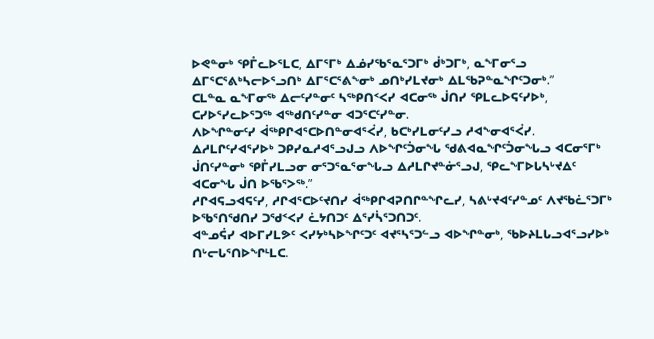ᐅᕙᓐᓂᒃ ᕿᒤᓚᐅᕐᒪᑕ, ᐃᒥᕐᒥᒃ ᐃᓅᓯᖃᕐᓇᕐᑐᒥᒃ ᑰᒃᑐᒥᒃ, ᓇᖕᒥᓂᕐᓗ ᐃᒥᕐᑕᕐᕕᒃᓴᓕᐅᕐᓗᑎᒃ ᐃᒥᕐᑕᕐᕕᖕᓂᒃ ᓄᑎᒃᓯᒪᔪᓂᒃ ᐃᒪᖃᕈᓐᓇᖏᑦᑐᓂᒃ.”
ᑕᒪᓐᓇ ᓇᖕᒥᓂᖅ ᐃᓕᑦᓯᓐᓂᑦ ᓴᖅᑭᑎᑉᐸᓯ ᐊᑕᓂᖅ ᒎᑎᓯ ᕿᒪᓚᐅᕋᑦᓯᐅᒃ, ᑕᓯᐅᕐᓯᓚᐅᕐᑐᖅ ᐊᖅᑯᑎᑦᓯᓐᓂ ᐊᑐᕐᑕᑦᓯᓐᓂ.
ᐱᐅᖏᓐᓂᑦᓯ ᐋᖅᑭᒋᐊᕐᑕᐅᑎᓐᓂᐊᕐᐹᓯ, ᑲᑕᒃᓯᒪᓂᑦᓯᓗ ᓱᐊᖕᓂᐊᕐᐹᓯ. ᐃᓱᒪᒋᑦᓯᐊᕐᓯᐅᒃ ᑐᑭᓯᓇᓱᐊᕐᓗᒍᓗ ᐱᐅᖏᑦᑑᓂᖓ ᖁᕕᐊᓇᖏᑦᑑᓂᖓᓗ ᐊᑕᓂᕐᒥᒃ ᒎᑎᑦᓯᓐᓂᒃ ᕿᒤᓯᒪᓗᓂ ᓂᕐᑐᕐᓇᕐᓂᖓᓗ ᐃᓱᒪᒋᔪᓐᓃᕐᓗᒍ, ᕿᓚᖕᒥᐅᒐᓴᒡᔪᐃᑦ ᐊᑕᓂᖓ ᒎᑎ ᐅᖃᕐᐳᖅ.”
ᓱᒋᐊᕋᓗᐊᕋᑦᓯ, ᓱᒋᐊᕐᑕᐅᑦᔪᑎᓯ ᐋᖅᑭᒋᐊᕈᑎᒋᓐᖏᓚᓯ, ᓴᕕᒡᔪᐊᑦᓯᓐᓄᑦ ᐱᔪᖃᓛᕐᑐᒥᒃ ᐅᖃᕐᑎᖁᑎᓯ ᑐᖁᑉᐸᓯ ᓛᔭᑎᑐᑦ ᐃᕐᓯᓵᕐᑐᑎᑐᑦ.
ᐊᓐᓄᕌᓯ ᐊᐅᒥᓯᒪᕗᑦ ᐸᓯᔭᒃᓴᐅᖏᑦᑐᑦ ᐊᔪᕐᓴᕐᑐᓪᓗ ᐊᐅᖏᓐᓂᒃ, ᖃᐅᔨᒪᒐᓗᐊᕐᓗᓯᐅᒃ ᑎᒡᓕᒐᕐᑎᐅᖏᒻᒪᑕ.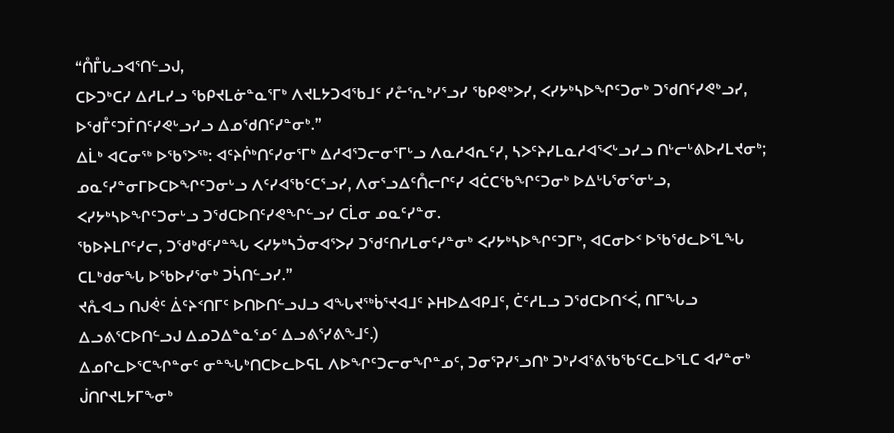“ᑍᒤᒐᓗᐊᕐᑎᓪᓗᒍ,
ᑕᐅᑐᒃᑕᓯ ᐃᓱᒪᓯᓗ ᖃᑭᔪᒪᓃᓐᓇᕐᒥᒃ ᐱᔪᒪᔭᑐᐊᖃᒧᑦ ᓯᓔᕐᕆᒃᓯᕐᓗᓯ ᖃᑭᕙᒃᐳᓯ, ᐸᓯᔭᒃᓴᐅᖏᑦᑐᓂᒃ ᑐᖁᑎᑦᓯᕙᒃᓗᓯ, ᐅᖁᒤᑦᑐᒦᑎᑦᓯᕙᒡᓗᓯᓗ ᐃᓄᖁᑎᑦᓯᓐᓂᒃ.”
ᐃᒫᒃ ᐊᑕᓂᖅ ᐅᖃᕐᐳᖅ: ᐊᑦᔨᒌᒃᑎᑦᓯᓂᕐᒥᒃ ᐃᓱᐊᕐᑐᓕᓂᕐᒥᒡᓗ ᐱᓇᓱᐊᕆᑦᓯ, ᓴᐳᑦᔨᓯᒪᓇᓱᐊᕐᐸᒡᓗᓯᓗ ᑎᒡᓕᒡᕕᐅᓯᒪᔪᓂᒃ; ᓄᓇᑦᓯᓐᓂᒥᐅᑕᐅᖏᑦᑐᓂᒡᓗ ᐱᑦᓯᐊᖃᑦᑕᕐᓗᓯ, ᐱᓂᕐᓗᐃᑦᑍᓕᒋᑦᓯ ᐊᑖᑕᖃᖏᑦᑐᓂᒃ ᐅᐃᒡᒐᕐᓂᕐᓂᒡᓗ, ᐸᓯᔭᒃᓴᐅᖏᑦᑐᓂᒡᓗ ᑐᖁᑕᐅᑎᑦᓯᕙᖏᓪᓗᓯ ᑕᒫᓂ ᓄᓇᑦᓯᓐᓂ.
ᖃᐅᔨᒪᒋᑦᓯᓕ, ᑐᖁᒃᑯᑦᓯᓐᖓ ᐸᓯᔭᒃᓴᑑᓂᐊᕐᐳᓯ ᑐᖁᑦᑎᓯᒪᓂᑦᓯᓐᓂᒃ ᐸᓯᔭᒃᓴᐅᖏᑦᑐᒥᒃ, ᐊᑕᓂᐅᑉ ᐅᖃᖁᓚᐅᕐᒪᖓ ᑕᒪᒃᑯᓂᖓ ᐅᖃᐅᓯᕐᓂᒃ ᑐᓵᑎᓪᓗᓯ.”
ᔪᕅᐊᓗ ᑎᒍᕚᑦ ᐄᑦᔨᑉᑎᒥᑦ ᐅᑎᐅᑎᓪᓗᒍᓗ ᐊᖓᔪᖅᑳᕐᔪᐊᒧᑦ ᔨᕼᐅᐃᐊᑭᒧᑦ, ᑖᑦᓱᒪᓗ ᑐᖁᑕᐅᑎᑉᐹ, ᑎᒥᖓᓗ ᐃᓗᕕᕐᑕᐅᑎᓪᓗᒍ ᐃᓄᑐᐃᓐᓇᕐᓄᑦ ᐃᓗᕕᕐᓯᕕᖕᒧᑦ.)
ᐃᓄᒋᓚᐅᕐᑕᖏᓐᓂᑦ ᓂᓐᖓᒃᑎᑕᐅᓚᐅᕋᒪ ᐱᐅᖏᑦᑐᓕᓂᖏᓐᓄᑦ, ᑐᓂᕐᕈᓯᕐᓗᑎᒃ ᑐᒃᓯᐊᕐᕕᖃᖃᑦᑕᓚᐅᕐᒪᑕ ᐊᓯᓐᓂᒃ ᒎᑎᒋᔪᒪᔭᒥᖕᓂᒃ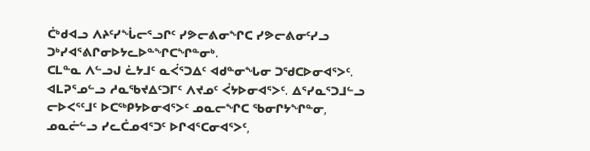ᑖᒃᑯᐊᓗ ᐱᔨᑦᓯᖔᓕᕐᓗᒋᑦ ᓯᕗᓕᕕᓂᖏᑕ ᓯᕗᓕᕕᓂᑦᓯᓗ ᑐᒃᓯᐊᕐᕕᒋᓂᐅᔭᓚᐅᓐᖏᑕᖏᓐᓂᒃ.
ᑕᒪᓐᓇ ᐱᓪᓗᒍ ᓛᔭᒧᑦ ᓇᐹᕐᑐᐃᑦ ᐊᑯᓐᓂᖓᓂ ᑐᖁᑕᐅᓂᐊᕐᐳᑦ. ᐊᒪᕈᕐᓄᓪᓗ ᓱᓇᖃᔪᐃᑦᑐᒥᑦ ᐱᔪᓄᑦ ᐹᔭᐅᓂᐊᕐᐳᑦ. ᐃᕐᓯᓇᕐᑐᒧᓪᓗ ᓕᐅᐸᕐᑦᒧᑦ ᐅᑕᖅᑭᔭᐅᓂᐊᕐᐳᑦ ᓄᓇᓕᖏᑕ ᖃᓂᒋᔭᖏᓐᓂ, ᓄᓇᓖᓪᓗ ᓯᓚᑖᓄᐊᕐᑐᑦ ᐅᒋᐊᕐᑕᓂᐊᕐᐳᑦ,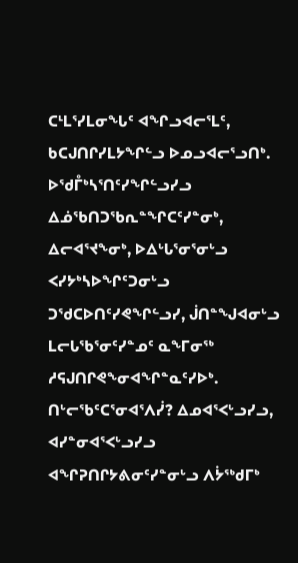ᑕᒻᒪᕐᓯᒪᓂᖓᑦ ᐊᖏᓗᐊᓕᕐᒪᑦ, ᑲᑕᒍᑎᒋᓯᒪᔭᖏᓪᓗ ᐅᓄᓗᐊᓕᕐᓗᑎᒃ.
ᐅᖁᒤᒃᓴᕐᑎᑦᓯᖏᓪᓗᓯᓗ ᐃᓅᖃᑎᑐᖃᕆᓐᖏᑕᑦᓯᓐᓂᒃ, ᐃᓕᐊᕐᔪᖕᓂᒃ, ᐅᐃᒡᒐᕐᓂᕐᓂᒡᓗ ᐸᓯᔭᒃᓴᐅᖏᑦᑐᓂᒡᓗ ᑐᖁᑕᐅᑎᑦᓯᕙᖏᓪᓗᓯ, ᒎᑎᓐᖑᐊᓂᒡᓗ ᒪᓕᒐᖃᕐᓂᑦᓯᓐᓄᑦ ᓇᖕᒥᓂᖅ ᓱᕋᒍᑎᒋᕙᖕᓂᐊᖏᓐᓇᑦᓯᐅᒃ.
ᑎᒡᓕᖃᑦᑕᕐᓂᐊᕐᐱᓰ? ᐃᓄᐊᕐᐸᒡᓗᓯᓗ, ᐊᓯᓐᓂᐊᕐᐸᒡᓗᓯᓗ ᐊᖏᕈᑎᒋᔭᕕᓂᑦᓯᓐᓂᒡᓗ ᐱᔮᖅᑯᒥᒃ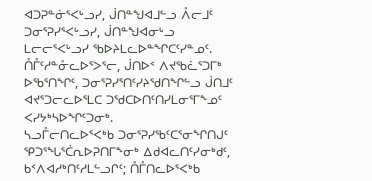ᐊᑐᕈᓐᓃᕐᐸᒡᓗᓯ, ᒎᑎᓐᖑᐊᒧᓪᓗ ᐰᓕᒧᑦ ᑐᓂᕐᕈᓯᕐᐸᒡᓗᓯ, ᒎᑎᓐᖑᐊᓂᒡᓗ ᒪᓕᓕᕐᐸᒡᓗᓯ ᖃᐅᔨᒪᓚᐅᓐᖏᑕᑦᓯᓐᓄᑦ.
ᑍᒤᑦᓱᓐᓁᓚᐅᕐᐳᕐᓕ, ᒎᑎᐅᑉ ᐱᔪᖃᓛᕐᑐᒥᒃ ᐅᖃᕐᑎᖏᑦ, ᑐᓂᕐᕈᓯᕐᑎᑦᓯᔨᖁᑎᖏᓪᓗ ᒎᑎᒧᑦ ᐊᔪᕐᑐᓕᓚᐅᕐᒪᑕ ᑐᖁᑕᐅᑎᑦᑎᓯᒪᓂᕐᒥᖕᓄᑦ ᐸᓯᔭᒃᓴᐅᖏᑦᑐᓂᒃ.
ᓴᓗᒤᓕᑎᓚᐅᕐᐸᒃᑲ ᑐᓂᕐᕈᓯᖃᑦᑕᕐᓂᖏᑎᒍᑦ ᕿᑐᕐᖓᕐᑖᕆᐅᕈᑎᒥᖕᓂᒃ ᐃᑯᐊᓚᑎᑦᓯᓂᒃᑯᑦ, ᑲᑉᐱᐊᓱᒃᑎᑦᓱᒪᓪᓗᒋᑦ; ᑍᒤᑎᓚᐅᕐᐸᒃᑲ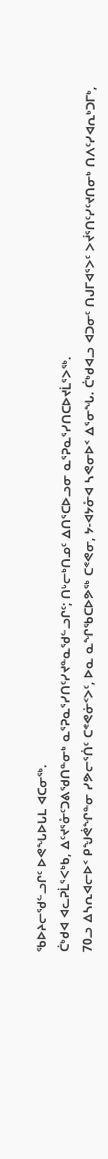ᖃᐅᔨᓕᖁᓪᓗᒋᑦ ᐅᕙᖓᐅᒐᒪ ᐊᑕᓂᖅ.
ᑖᒃᑯᐊ ᐊᓚᕈᒫᕐᐸᒃᑲ, ᐃᑦᔪᕐᓁᑦᑐᕕᖁᑎᓐᓂᒃ ᓇᕐᕈᓇᕐᓯᑎᑦᓯᔪᓐᓇᖁᓪᓗᒋᑦ; ᑎᒡᓕᒃᑎᓄᑦ ᐃᑎᕐᑕᐅᓗᓂ ᓇᕐᕈᓇᕐᓯᑎᑕᐅᔪᒫᕐᐳᖅ.
70ᓗ ᐃᓴᕆᐊᓕᐅᑉ ᑭᖑᕚᖏᓐᓂ ᓯᕗᓕᕐᑏᑦ ᑕᕝᕙᓃᑉᐳᑦ, ᐅᓇ ᓇᖏᖃᑕᐅᕗᖅ ᑕᕝᕙᓂ, ᔭ-ᐊᔭᓁᐊ ᓴᕙᓂᐅᑉ ᐃᕐᓂᖓ. ᑖᒃᑯᐊᓗ ᐊᑐᓂᑦ ᑎᒍᒥᐊᕐᐳᑦ ᐳᔫᕐᑎᑦᓯᑦᔪᑎᓂᒃ ᑎᐱᑦᓯᐊᕆᒃᑐᒥᒃ,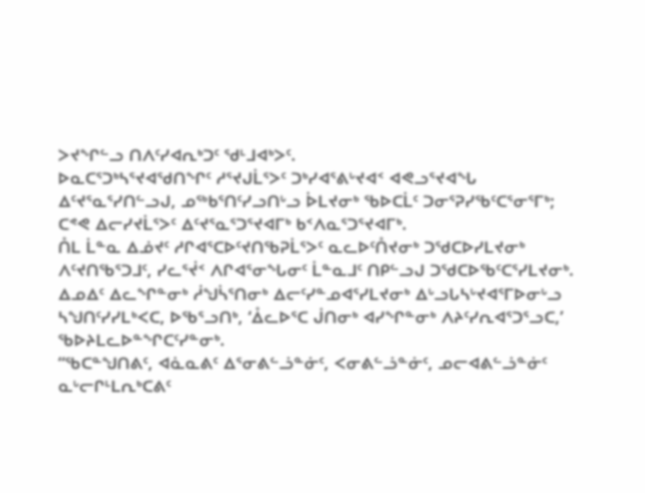ᐳᔪᖏᓪᓗ ᑎᐱᑦᓯᐊᕆᒃᑐᑦ ᖁᒻᒧᐊᒃᐳᑦ.
ᐅᓇᑕᕐᑐᒃᓴᕐᔪᐊᖁᑎᖏᑦ ᓱᕐᔪᒍᒫᕐᐳᑦ ᑐᒃᓯᐊᕐᕕᒡᔪᐊᑉ ᐊᕙᓗᕐᔪᐊᖓ ᐃᑦᔪᕐᓇᕐᓯᑎᓪᓗᒍ, ᓄᖅᑲᕐᑎᑦᓯᓗᑎᒡᓗ ᐆᒪᔪᓂᒃ ᖃᐅᑕᒫᑦ ᑐᓂᕐᕈᓯᖃᑦᑕᕐᓂᕐᒥᒃ; ᑕᕝᕙ ᐃᓕᓯᔪᒫᕐᐳᑦ ᐃᑦᔪᕐᓇᕐᑐᕐᔪᐊᒥᒃ ᑲᑉᐱᓇᕐᑐᕐᔪᐊᒥᒃ.
ᑍᒪ ᒫᓐᓇ ᐃᓅᔪᑦ ᓱᒋᐊᕐᑕᐅᑦᔪᑎᖃᕈᒫᕐᐳᑦ ᓇᓚᐅᑦᑍᔪᓂᒃ ᑐᖁᑕᐅᓯᒪᔪᓂᒃ ᐱᑦᔪᑎᖃᕐᑐᒧᑦ, ᓯᓚᕐᔫᑉ ᐱᒋᐊᕐᓂᖓᓂᑦ ᒫᓐᓇᒧᑦ ᑎᑭᓪᓗᒍ ᑐᖁᑕᐅᖃᑦᑕᕐᓯᒪᔪᓂᒃ.
ᐃᓄᐃᑦ ᐃᓚᖏᓐᓂᒃ ᓲᖑᓵᕐᑎᓂᒃ ᐃᓕᑦᓯᓐᓄᐊᕐᓯᒪᔪᓂᒃ ᐃᒡᓗᒐᓴᒡᔪᐊᕐᒥᐅᓂᒡᓗ ᓴᖑᑎᑦᓯᓯᒪᒃᐸᑕ, ᐅᖃᕐᓗᑎᒃ, ‘ᐂᓚᐅᕐᑕ ᒎᑎᓂᒃ ᐊᓯᖏᓐᓂᒃ ᐱᔨᑦᓯᕆᐊᕐᑐᕐᓗᑕ,’ ᖃᐅᔨᒪᓚᐅᓐᖏᑕᑦᓯᓐᓂᒃ.
“ᖃᑕᓐᖑᑎᕕᑦ, ᐊᓈᓇᕕᑦ ᐃᕐᓂᕕᓪᓘᓐᓃᑦ, ᐸᓂᕕᓪᓘᓐᓃᑦ, ᓄᓕᐊᕕᓪᓘᓐᓃᑦ ᓇᒡᓕᒋᒻᒪᕆᒃᑕᕕᑦ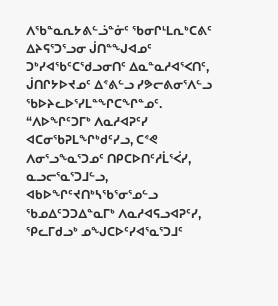ᐱᖃᓐᓇᕆᔭᕕᓪᓘᓐᓃᑦ ᖃᓂᒋᒻᒪᕆᒃᑕᕕᑦ ᐃᔨᕋᕐᑐᕐᓗᓂ ᒎᑎᓐᖑᐊᓄᑦ ᑐᒃᓯᐊᖃᑦᑕᖁᓗᓂᑎᑦ ᐃᓇᓐᓇᓱᐊᕐᐸᑎᑦ, ᒎᑎᒋᔭᐅᔪᓄᑦ ᐃᕝᕕᓪᓗ ᓯᕗᓕᕕᓂᕐᐱᓪᓗ ᖃᐅᔨᓚᐅᕐᓯᒪᓐᖏᑕᖏᓐᓄᑦ.
“ᐱᐅᖏᑦᑐᒥᒃ ᐱᓇᓱᐊᕈᑦᓯ ᐊᑕᓂᖃᕈᒪᖏᒃᑯᑦᓯᓗ, ᑕᕝᕙ ᐱᓂᕐᓗᖕᓇᕐᑐᓄᑦ ᑎᑭᑕᐅᑎᑦᓱᒫᕐᐹᓯ, ᓇᓗᓕᕐᓇᕐᑐᒧᓪᓗ, ᐊᑲᐅᖏᑦᔪᑎᒃᓴᖃᕐᓂᕐᓄᓪᓗ ᖃᓄᐃᑦᑐᑐᐃᓐᓇᒥᒃ ᐱᓇᓱᐊᕋᓗᐊᕈᑦᓯ, ᕿᓚᒥᑯᓗᒃ ᓄᖑᑕᐅᑦᓯᐊᕐᓇᕐᑐᒧᑦ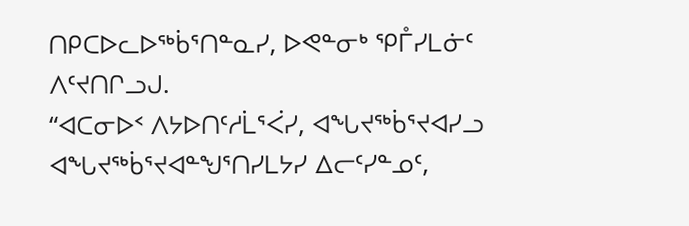ᑎᑭᑕᐅᓚᐅᖅᑳᕐᑎᓐᓇᓯ, ᐅᕙᓐᓂᒃ ᕿᒤᓯᒪᓃᑦ ᐱᑦᔪᑎᒋᓗᒍ.
“ᐊᑕᓂᐅᑉ ᐱᔭᐅᑎᑦᓱᒫᕐᐹᓯ, ᐊᖓᔪᖅᑳᕐᔪᐊᓯᓗ ᐊᖓᔪᖅᑳᕐᔪᐊᓐᖑᕐᑎᓯᒪᔭᓯ ᐃᓕᑦᓯᓐᓄᑦ,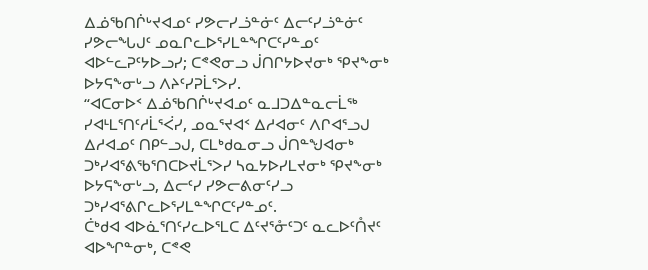ᐃᓅᖃᑎᒌᒡᔪᐊᓄᑦ ᓯᕗᓕᓯᓘᓐᓃᑦ ᐃᓕᑦᓯᓘᓐᓃᑦ ᓯᕗᓕᖓᒍᑦ ᓄᓇᒋᓚᐅᕐᓯᒪᓐᖏᑕᑦᓯᓐᓄᑦ ᐊᐅᓪᓚᕈᑦᔭᐅᓗᓯ; ᑕᕝᕙᓂᓗ ᒎᑎᒋᔭᐅᔪᓂᒃ ᕿᔪᖕᓂᒃ ᐅᔭᕋᖕᓂᒡᓗ ᐱᔨᑦᓯᕈᒫᕐᐳᓯ.
“ᐊᑕᓂᐅᑉ ᐃᓅᖃᑎᒌᒡᔪᐊᓄᑦ ᓇᒧᑐᐃᓐᓇᓕᒫᖅ ᓯᐊᒻᒪᕐᑎᑦᓱᒫᕐᐹᓯ, ᓄᓇᕐᔪᐊᑉ ᐃᓱᐊᓂᑦ ᐱᒋᐊᕐᓗᒍ ᐃᓱᐊᓄᑦ ᑎᑭᓪᓗᒍ, ᑕᒪᒃᑯᓇᓂᓗ ᒎᑎᓐᖑᐊᓂᒃ ᑐᒃᓯᐊᕐᕕᖃᕐᑎᑕᐅᔪᒫᕐᐳᓯ ᓴᓇᔭᐅᓯᒪᔪᓂᒃ ᕿᔪᖕᓂᒃ ᐅᔭᕋᖕᓂᒡᓗ, ᐃᓕᑦᓯ ᓯᕗᓕᕕᓂᑦᓯᓗ ᑐᒃᓯᐊᕐᕕᒋᓚᐅᕐᓯᒪᓐᖏᑕᑦᓯᓐᓄᑦ.
ᑖᒃᑯᐊ ᐊᐅᓈᕐᑎᑦᓯᓚᐅᕐᒪᑕ ᐃᑦᔪᕐᓁᑦᑐᑦ ᓇᓚᐅᑦᑍᔪᑦ ᐊᐅᖏᓐᓂᒃ, ᑕᕝᕙ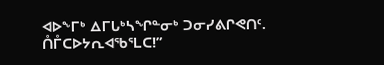ᐊᐅᖕᒥᒃ ᐃᒥᒐᒃᓴᖏᓐᓂᒃ ᑐᓂᓯᕕᒋᕙᑎᑦ. ᑍᒤᑕᐅᔭᕆᐊᖃᕐᒪᑕ!”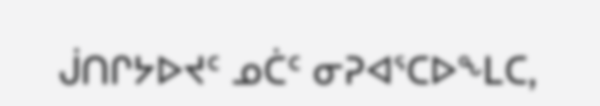ᒎᑎᒋᔭᐅᔪᑦ ᓄᑖᑦ ᓂᕈᐊᕐᑕᐅᖕᒪᑕ,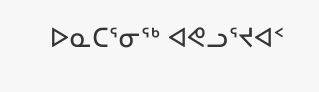ᐅᓇᑕᕐᓂᖅ ᐊᕙᓗᕐᔪᐊᑉ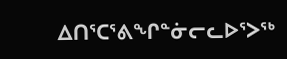ᐃᑎᕐᑕᕐᕕᖏᓐᓃᓕᓚᐅᕐᐳᖅ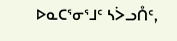ᐅᓇᑕᕐᓂᕐᒧᑦ ᓴᐴᓗᑍᑦ,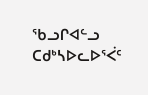ᖃᓗᒋᐊᓪᓗ ᑕᑯᒃᓴᐅᓚᐅᕐᐹᑦ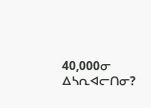40,000ᓂ ᐃᓴᕆᐊᓕᑎᓂ?